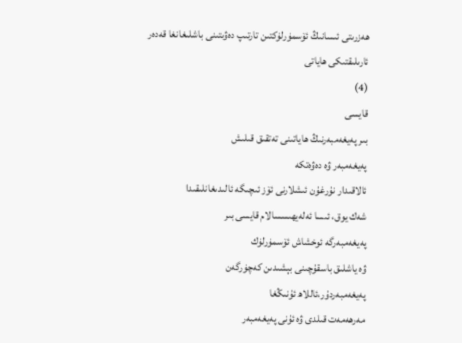ھەزرىتى ئىسانىڭ ئۆسمۈرلۈكتىن تارتىپ دەۋىتىنى باشلىغانغا قەدەر ئارىلىقتىكى ھاياتى
(4)
قايسى
بىر پەيغەمبەرنىڭ ھاياتىنى تەتقىق قىلىش
پەيغەمبەر ۋە دەۋەتكە
ئالاقىدار نۇرغۇن ئىشلارنى ئۆز ئىچىگە ئالىدىغانلىقىدا
شەك يوق، ئىسا ئەلەيھىسسالام قايسى بىر
پەيغەمبەرگە ئوخشاش ئۆسمۈرلۈك
ۋە ياشلىق باسقۇچىنى بېشىدىن كەچۈرگەن
پەيغەمبەردۇر،ئاللاھ ئۇنىڭغا
مەرھەمەت قىلدى ۋە ئۇنى پەيغەمبەر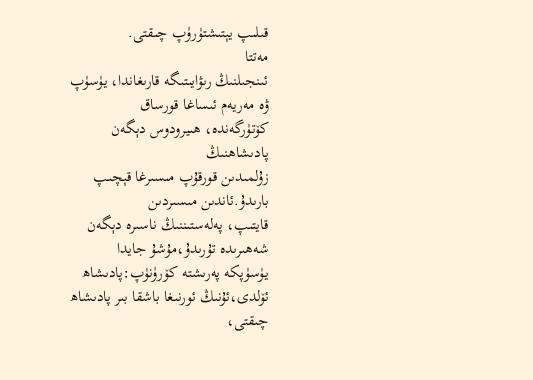قىلىپ يېتىشتۈرۈپ چىقتى.
مەتتا
ئىنجىلنىڭ رىۋايىتىگە قارىغاندا، يۈسۈپ
ۋە مەريەم ئىساغا قورساق
كۆتۈرگەندە، ھىيرودوس دېگەن پادىشاھنىڭ
زۇلمىدىن قورقۇپ مىسىرغا قېچىپ بارىدۇ.ئاندىن مىسىردىن
قايتىپ، پەلەستىننىڭ ناسىرە دېگەن
شەھىرىدە تۇرىدۇ،مۇشۇ جايدا
يۈسۈپكە پەرىشتە كۆرۈنۈپ:پادىشاھ
ئۆلدى،ئۇنىڭ ئورنىغا باشقا بىر پادىشاھ چىقتى،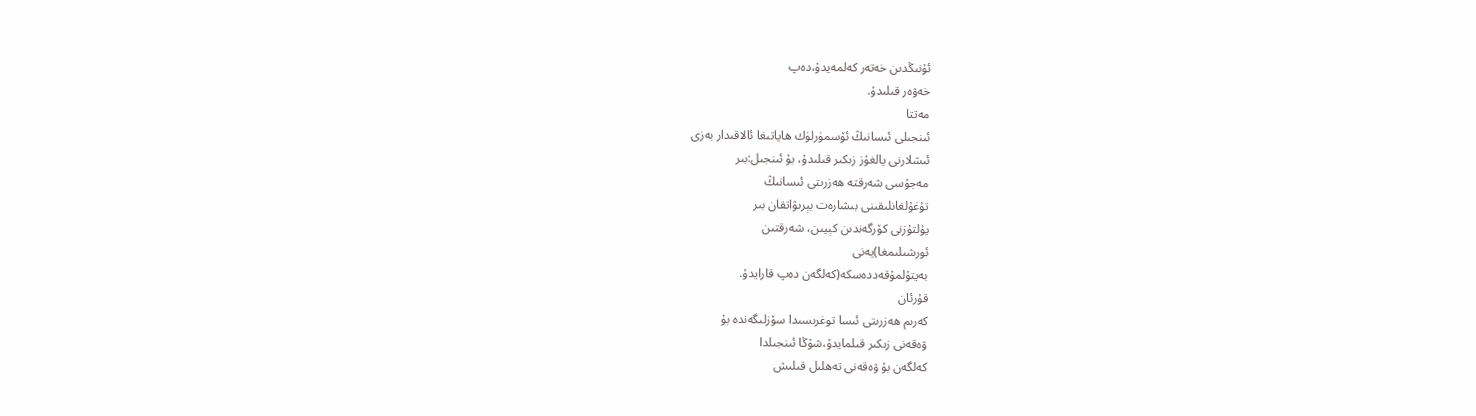ئۇنىڭدىن خەتەر كەلمەيدۇ،دەپ
خەۋەر قىلىدۇ.
مەتتا
ئىنجىلى ئىسانىڭ ئۆسمۈرلۈك ھاياتىغا ئالاقىدار بەزى
ئىشلارنى يالغۇز زىكىر قىلىدۇ، بۇ ئىنجىل:بىر
مەجۇسى شەرقتە ھەزرىتى ئىسانىڭ
تۇغۇلغانلىقىنى بىشارەت بېرىۋاتقان بىر
يۇلتۇزنى كۆرگەندىن كېيىن، شەرقتىن
ئورشىلىمغا)يەنى
بەيتۇلمۇقەددەسكە(كەلگەن دەپ قارايدۇ.
قۇرئان
كەرىم ھەزرىتى ئىسا توغرىسىدا سۆزلىگەندە بۇ
ۋەقەنى زىكىر قىلمايدۇ،شۇڭا ئىنجىلدا
كەلگەن بۇ ۋەقەنى تەھلىل قىلىش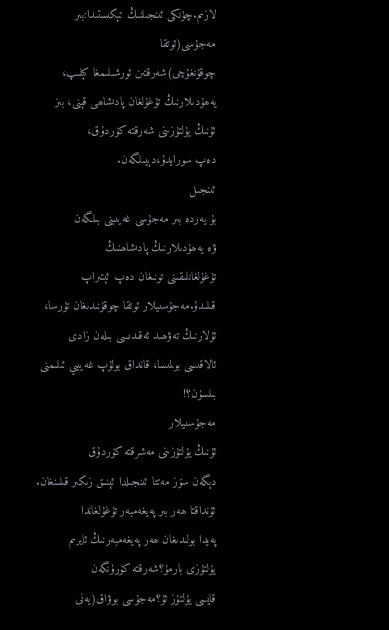لازىم.چۈنكى ئىنجىلنىڭ تېكىستىدا:بىر مەجۇسى(ئوتقا
چوقۇنغۇچى)شەرقتىن ئورشىلىمغا كېلىپ،
يەھۇدىلارنىڭ تۇغۇلغان پادىشاھى قېنى، بىز
ئۇنىڭ يۇلتۇزىنى شەرقتە كۆردۇق،
دەپ سورايدۇ،دېيىلگەن.
ئىنجىل
بۇ يەردە بىر مەجۇسى غەيىبنى بىلگەن
ۋە يەھۇدىلارنىڭ پادىشاھنىڭ
تۇغۇلغانلىقىنى تونىغان دەپ ئېتىراپ
قىلىدۇ.مەجۇسىيلار ئوتقا چوقۇنىدىغان تۇرسا،
ئۇلارنىڭ تەۋھىد ئەقىدىسى بىلەن زادى
ئالاقىسى بولمىسا، قانداق بولۇپ غەيبىي ئىلىمنى بىلسۇن؟!
مەجۇسىيلار
ئۇنىڭ يۇلتۇزىنى مەشرقتە كۆردۇق
دېگەن سۆز مەتتا ئىنجىلدا ئېنىق زىكىر قىلىنغان.
ئۇنداقتا ھەر بىر پەيغەمبەر تۇغۇلغاندا
پەيدا بولىدىغان ھەر پەيغەمبەرنىڭ ئايرىم
يۇلتۇزى بارمۇ؟شەرقتە كۆرۈنگەن
قايسى يۇلتۇز ئۇ؟مەجۇسى بوۋاق(يەنى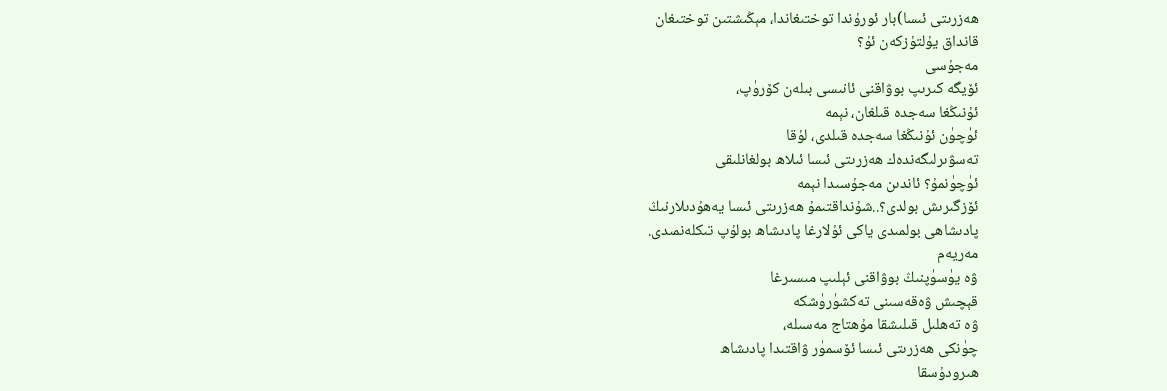ھەزرىتى ئىسا)بار ئورۇندا توختىغاندا، مېڭىشتىن توختىغان
قانداق يۇلتۇزكەن ئۇ؟
مەجۇسى
ئۆيگە كىرىپ بوۋاقنى ئانىسى بىلەن كۆرۈپ،
ئۇنىڭغا سەجدە قىلغان، نېمە
ئۈچۈن ئۇنىڭغا سەجدە قىلدى، لۇقا
تەسۋىرلىگەندەك ھەزرىتى ئىسا ئىلاھ بولغانلىقى
ئۈچۈنمۇ؟ ئاندىن مەجۇسىدا نېمە
ئۆزگىرىش بولدى؟..شۇنداقتىمۇ ھەزرىتى ئىسا يەھۇدىلارنىڭ
پادىشاھى بولمىدى ياكى ئۇلارغا پادىشاھ بولۇپ تىكلەنمىدى.
مەريەم
ۋە يۈسۈپنىڭ بوۋاقنى ئېلىپ مىسىرغا
قېچىش ۋەقەسىنى تەكشۈرۈشكە
ۋە تەھلىل قىلىشقا مۇھتاج مەسىلە،
چۈنكى ھەزرىتى ئىسا ئۆسمۈر ۋاقتىدا پادىشاھ
ھىرودۇسقا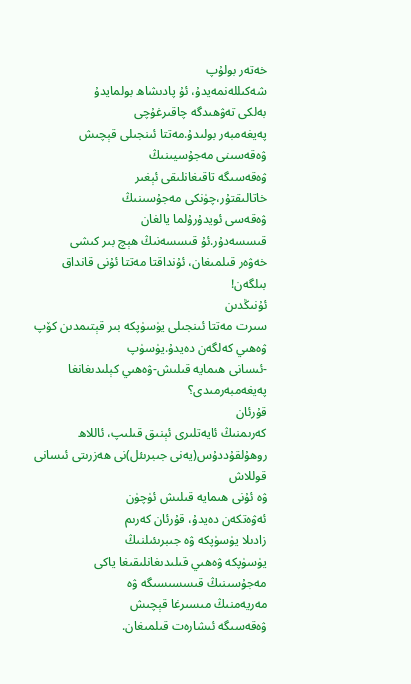خەتەر بولۇپ
شەكىللەنمەيدۇ، ئۇ پادىشاھ بولمايدۇ
بەلكى تەۋھىدگە چاقىرغۇچى
پەيغەمبەر بولىدۇ.مەتتا ئىنجىلى قېچىش
ۋەقەسىنى مەجۇسيىنىڭ
ۋەقەسىگە تاقىغانلىقى ئېغىر
خاتالىقتۇر،چۈنكى مەجۇسىنىڭ
ۋەقەسى ئويدۇرۇلما يالغان
قىسسەدۇر.ئۇ قىسسەنىڭ ھېچ بىر كىشى
خەۋەر قىلمىغان، ئۇنداقتا مەتتا ئۇنى قانداق
بىلگەن!
ئۇنىڭدىن
سىرت مەتتا ئىنجىلى يۈسۈپكە بىر قېتىمدىن كۆپ
ۋەھىي كەلگەن دەيدۇ.يۈسۈپ
-ئىسانى ھىمايە قىلىش-ۋەھىي كېلىدىغانغا
پەيغەمبەرمىدى؟
قۇرئان
كەرىمنىڭ ئايەتلىرى ئېنىق قىلىپ، ئاللاھ
روھۇلقۇددۇس(يەنى جىبرىئل)نى ھەزرىتى ئىسانى قوللاش
ۋە ئۇنى ھىمايە قىلىش ئۈچۈن
ئەۋەتكەن دەيدۇ، قۇرئان كەرىم
زادىلا يۈسۈپكە ۋە جىبرىئىلنىڭ
يۈسۈپكە ۋەھىي قىلىدىغانلىقىغا ياكى
مەجۇسىنىڭ قىسسىسىگە ۋە
مەريەمنىڭ مىسىرغا قېچىش
ۋەقەسىگە ئىشارەت قىلمىغان.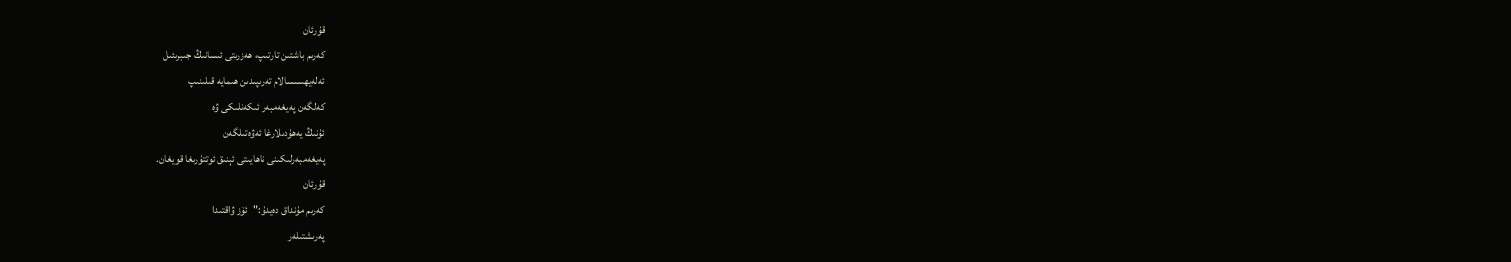قۇرئان
كەرىم باشتىن تارتىپ، ھەزرىتى ئىسانىڭ جىبرىئىل
ئەلەيھىسسالام تەرىپىدىن ھىمايە قىلىنىپ
كەلگەن پەيغەمبەر ئىكەنلىكى ۋە
ئۇنىڭ يەھۇدىلارغا ئەۋەتىلگەن
پەيغەمبەرلىكىنى ناھايىتى ئېنىق ئوتتۇرىغا قويغان.
قۇرئان
كەرىم مۇنداق دەيدۇ:"ئۆز ۋاقتىدا
پەرىشتىلەر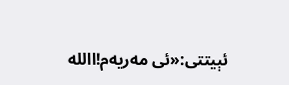ئېيتتى:«ئى مەريەم!االله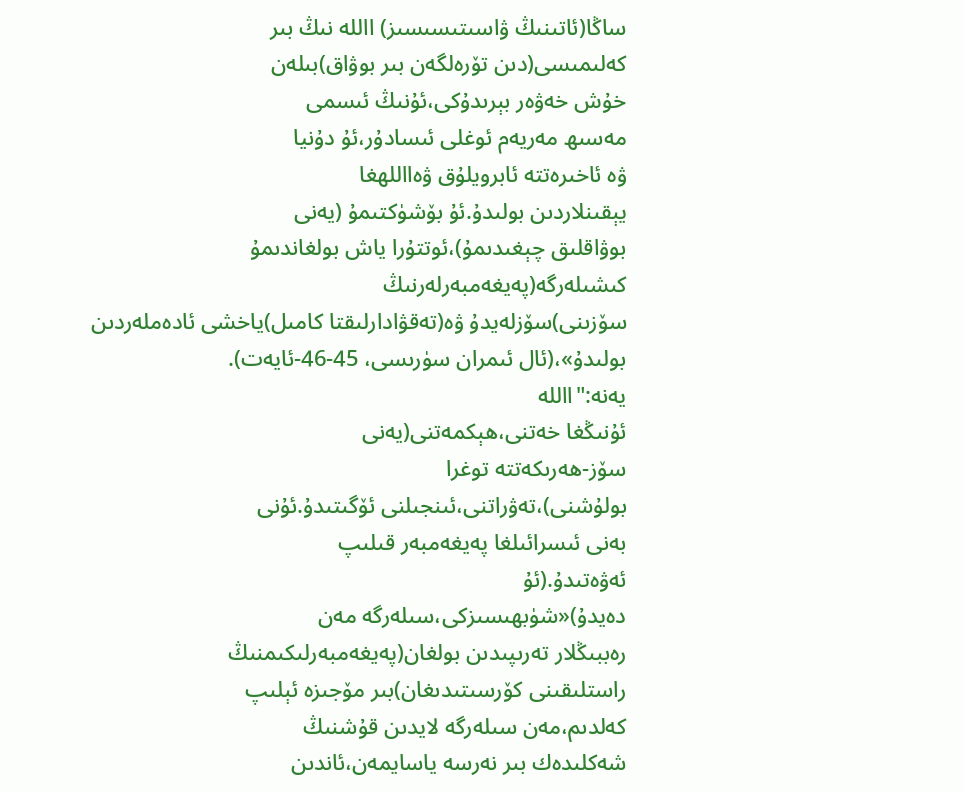ساڭا(ئاتىنىڭ ۋاسىتىسىسىز) االله نىڭ بىر
كەلىمىسى(دىن تۆرەلگەن بىر بوۋاق)بىلەن
خۇش خەۋەر بېرىدۇكى،ئۇنىڭ ئىسمى
مەسىھ مەريەم ئوغلى ئىسادۇر،ئۇ دۇنيا
ۋە ئاخىرەتتە ئابرويلۇق ۋەااللهغا
يېقىنلاردىن بولىدۇ.ئۇ بۆشۈكتىمۇ (يەنى
بوۋاقلىق چېغىدىمۇ)،ئوتتۇرا ياش بولغاندىمۇ
كىشىلەرگە(پەيغەمبەرلەرنىڭ
سۆزىنى)سۆزلەيدۇ ۋە(تەقۋادارلىقتا كامىل)ياخشى ئادەملەردىن
بولىدۇ»،(ئال ئىمران سۈرىسى، 45-46-ئايەت).
يەنە:"االله
ئۇنىڭغا خەتنى،ھېكمەتنى(يەنى
سۆز-ھەرىكەتتە توغرا
بولۇشنى)،تەۋراتنى،ئىنجىلنى ئۆگىتىدۇ.ئۇنى
بەنى ئىسرائىلغا پەيغەمبەر قىلىپ
ئەۋەتىدۇ.(ئۇ
دەيدۇ)«شۈبھىسىزكى،سىلەرگە مەن
رەببىڭلار تەرىپىدىن بولغان(پەيغەمبەرلىكىمنىڭ
راستلىقىنى كۆرسىتىدىغان)بىر مۆجىزە ئېلىپ
كەلدىم،مەن سىلەرگە لايدىن قۇشنىڭ
شەكلىدەك بىر نەرسە ياسايمەن،ئاندىن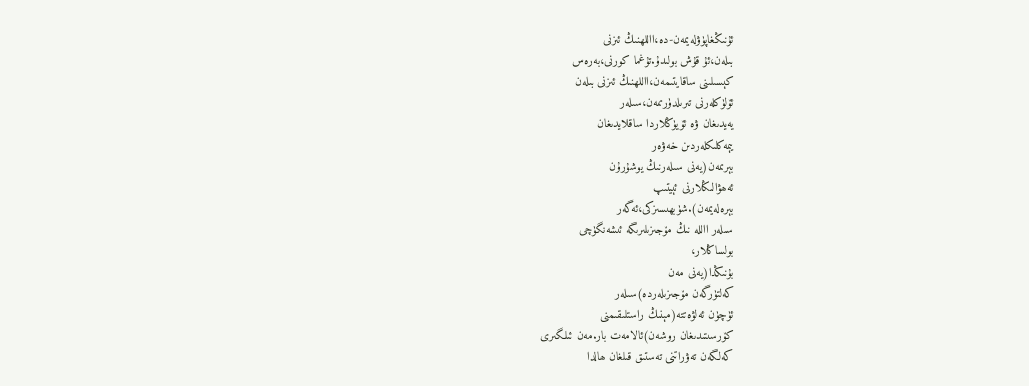ئۇنىڭغاپۈۋلەيمەن-دە،االلهنىڭ ئىزنى
بىلەن،ئۇ قۇش بولىدۇ.تۇغما كورنى،بەرەس
كېسىلىنى ساقايتىمەن،االلهنىڭ ئىزنى بىلەن
ئۆلۈكلەرنى تىرىلدۈرىمەن،سىلەر
يەيدىغان ۋە ئۆيۈڭلاردا ساقلايدىغان
يېمەكلىكلەردىن خەۋەر
بېرىمەن(يەنى سىلەرنىڭ يوشۇرۇن
ئەھۋالىڭلارنى ئېيتىپ
بېرەلەيمەن).شۈبھىسىزكى،ئەگەر
سىلەر االله نىڭ مۆجىزىلىرىگە ئىشەنگۈچى
بولساڭلار،
بۇنىڭدا(يەنى مەن
كەلتۈرگەن مۆجىزىلەردە)سىلەر
ئۈچۈن ئەلۋەتتە(مېنىڭ راستلىقىمنى
كۆرسىتىدىغان روشەن)ئالامەت بار.مەن ئىلگىرى
كەلگەن تەۋراتنى تەستىق قىلغان ھالدا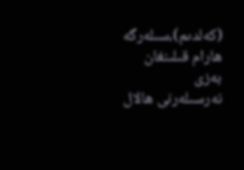(كەلدىم)،سىلەرگە ھارام قىلىنغان بەزى
نەرسىلەرنى ھالال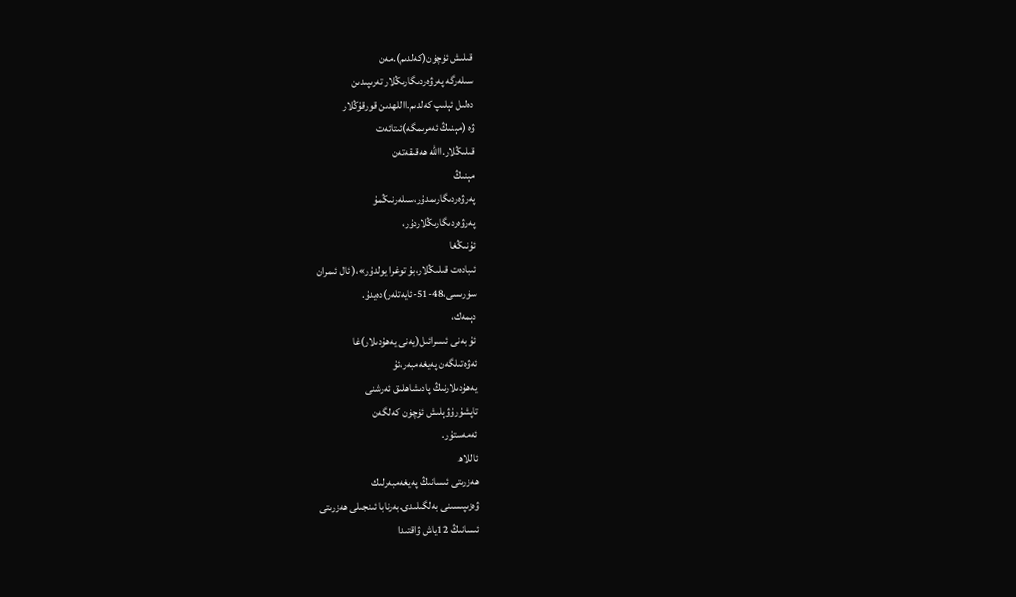قىلىش ئۈچۈن(كەلدىم).مەن
سىلەرگە پەرۋەردىگارىڭلار تەرىپىدىن
دەلىل ئېلىپ كەلدىم.االلهدىن قورقۇڭلار
ۋە (مېنىڭ ئەمرىمگە)ئىتائەت
قىلىڭلار.االله ھەقىقەتەن
مېنىڭ
پەرۋەردىگارىمدۇر،سىلەرنىڭمۇ
پەرۋەردىگارىڭلاردۇر،
ئۇنىڭغا
ئىبادەت قىلىڭلار،بۇ توغرا يولدۇر»،( ئال ئىمران
سۈرىسى،48-51-ئايەتلەر)دەيدۇ.
دېمەك،
ئۇ بەنى ئىسرائىل(يەنى يەھۇدىلار)غا
ئەۋەتىلگەن پەيغەمبەر،ئۇ
يەھۇدىلارنىڭ پادىشاھلىق ئەرشنى
تاپشۇرۇۋېلىش ئۈچۈن كەلگەن
ئەمەستۇر.
ئاللاھ
ھەزرىتى ئىسانىڭ پەيغەمبەرلىك
ۋەزىپىسىنى بەلگىلىدى.بەرنابا ئىنجىلى ھەزرىتى
ئىسانىڭ 12ياش ۋاقتىدا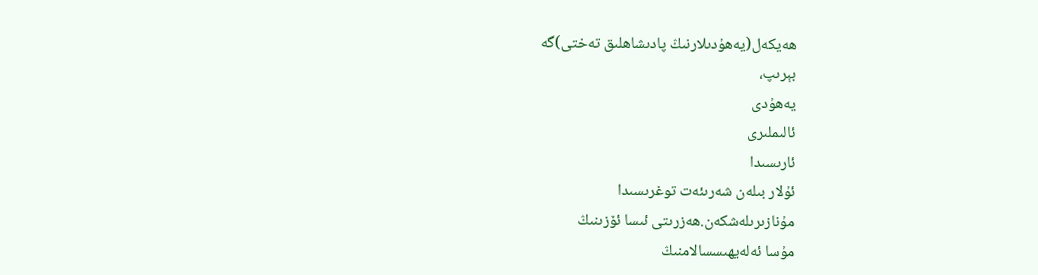ھەيكەل(يەھۇدىلارنىڭ پادىشاھلىق تەختى)گە
بېرىپ،
يەھۇدى
ئالىملىرى
ئارىسىدا
ئۇلار بىلەن شەرىئەت توغرىسىدا
مۇنازىرىلەشكەن.ھەزرىتى ئىسا ئۆزىنىڭ
مۇسا ئەلەيھىسسالامنىڭ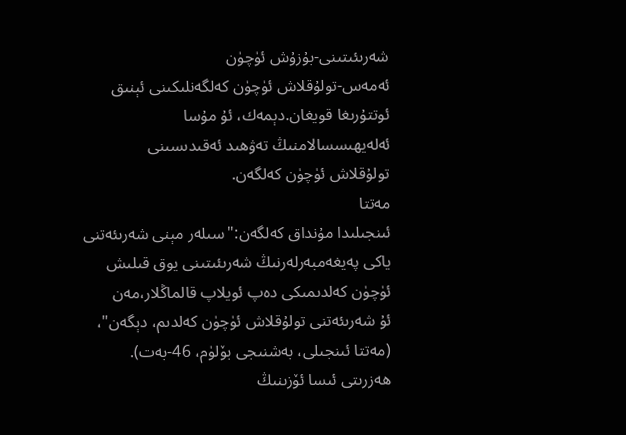شەرىئىتىنى-بۇزۇش ئۈچۈن
ئەمەس-تولۇقلاش ئۈچۈن كەلگەنلىكىنى ئېنىق
ئوتتۇرىغا قويغان.دېمەك، ئۇ مۇسا
ئەلەيھىسسالامنىڭ تەۋھىد ئەقىدىسىنى
تولۇقلاش ئۈچۈن كەلگەن.
مەتتا
ئىنجىلىدا مۇنداق كەلگەن:"سىلەر مېنى شەرىئەتنى
ياكى پەيغەمبەرلەرنىڭ شەرىئىتىنى يوق قىلىش
ئۈچۈن كەلدىمىكى دەپ ئويلاپ قالماڭلار،مەن
ئۇ شەرىئەتنى تولۇقلاش ئۈچۈن كەلدىم، دېگەن"،
(مەتتا ئىنجىلى، بەشنىجى بۆلۈم، 46-بەت).
ھەزرىتى ئىسا ئۆزىنىڭ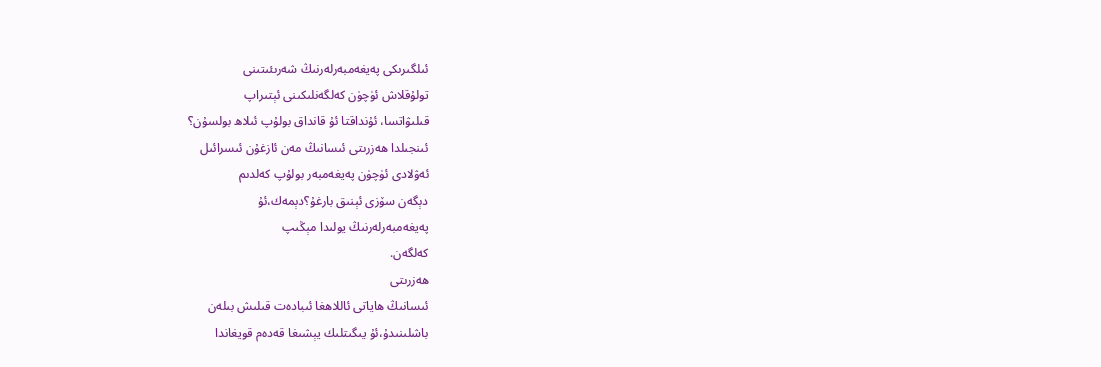ئىلگىرىكى پەيغەمبەرلەرنىڭ شەرىئىتىنى
تولۇقلاش ئۈچۈن كەلگەنلىكىنى ئېتىراپ
قىلىۋاتسا، ئۇنداقتا ئۇ قانداق بولۇپ ئىلاھ بولسۇن؟
ئىنجىلدا ھەزرىتى ئىسانىڭ مەن ئازغۇن ئىسرائىل
ئەۋلادى ئۈچۈن پەيغەمبەر بولۇپ كەلدىم
دېگەن سۆزى ئېنىق بارغۇ؟دېمەك،ئۇ
پەيغەمبەرلەرنىڭ يولىدا مېڭىپ
كەلگەن.
ھەزرىتى
ئىسانىڭ ھاياتى ئاللاھغا ئىبادەت قىلىش بىلەن
باشلىنىدۇ،ئۇ يىگىتلىك يېشىغا قەدەم قويغاندا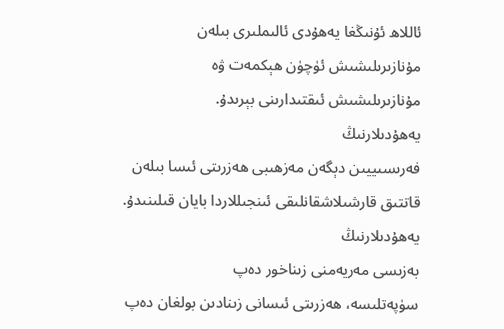ئاللاھ ئۇنىڭغا يەھۇدى ئالىملىرى بىلەن
مۇنازىرىلىشىش ئۈچۈن ھېكمەت ۋە
مۇنازىرىلىشىش ئىقتىدارىنى بېرىدۇ.
يەھۇدىلارنىڭ
فەرىسىييىن دېگەن مەزھىبى ھەزرىتى ئىسا بىلەن
قاتتىق قارشىلاشقانلىقى ئىنجىللاردا بايان قىلىنىدۇ.
يەھۇدىلارنىڭ
بەزىسى مەريەمنى زىناخور دەپ
سۈپەتلىسە، ھەزرىتى ئىسانى زىنادىن بولغان دەپ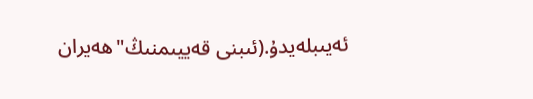ئەيىبلەيدۇ.(ئىبنى قەييىمنىڭ"ھەيران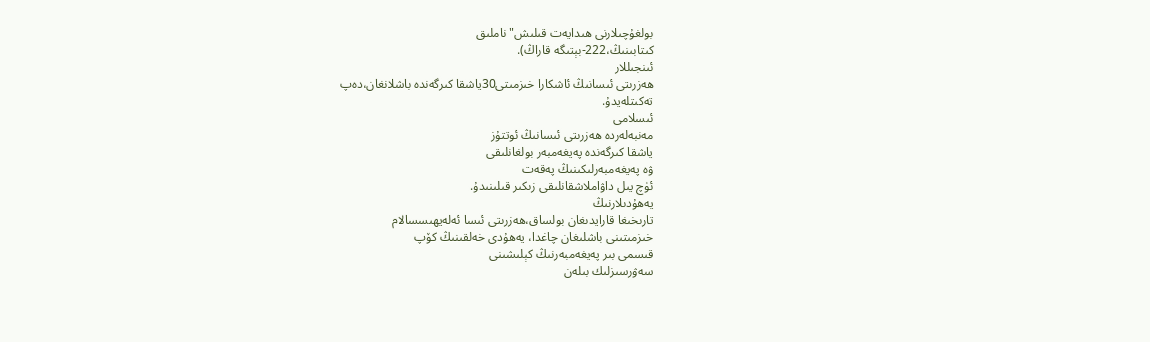بولغۇچىلارنى ھىدايەت قىلىش"ناملىق
كىتابىنىڭ،222-بېتىگە قاراڭ).
ئىنجىللار
ھەزرىتى ئىسانىڭ ئاشكارا خىزمىتى30ياشقا كىرگەندە باشلانغان،دەپ
تەكىتلەيدۇ.
ئىسلامى
مەنبەلەردە ھەزرىتى ئىسانىڭ ئوتتۇز
ياشقا كىرگەندە پەيغەمبەر بولغانلىقى
ۋە پەيغەمبەرلىكىنىڭ پەقەت
ئۈچ يىل داۋاملاشقانلىقى زىكىر قىلىنىدۇ.
يەھۇدىلارنىڭ
تارىخىغا قارايدىغان بولساق،ھەزرىتى ئىسا ئەلەيھىسسالام
خىزمىتىنى باشلىغان چاغدا، يەھۇدى خەلقىنىڭ كۆپ
قىسمى بىر پەيغەمبەرنىڭ كېلىشىنى
سەۋرسىزلىك بىلەن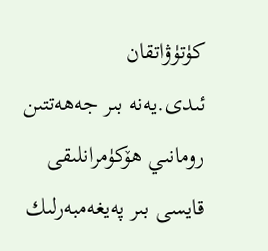كۈتۈۋاتقان
ئىدى.يەنە بىر جەھەتتىن رومانىي ھۆكۈمرانلىقى
قايسى بىر پەيغەمبەرلىك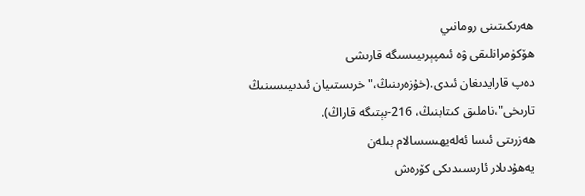ھەرىكىتىنى رومانىي
ھۆكۈمرانلىقى ۋە ئىمپېرىيىسىگە قارىشى
دەپ قارايدىغان ئىدى.(خۇزەرىنىڭ،"خرىستىيان ئىدىيىسىنىڭ
تارىخى"،ناملىق كىتابنىڭ، 216-بېتىگە قاراڭ).
ھەزرىتى ئىسا ئەلەيھىسسالام بىلەن
يەھۇدىلار ئارىسىدىكى كۆرەش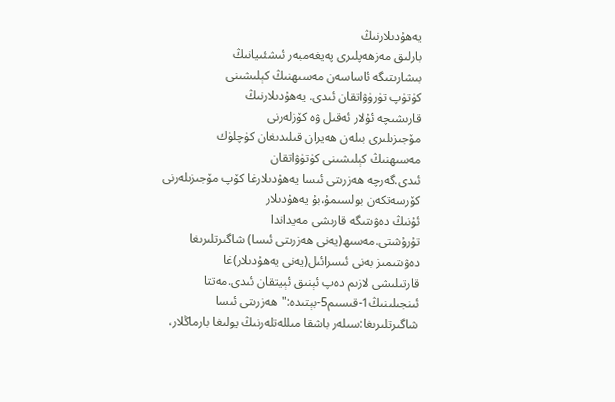يەھۇدىلارنىڭ
بارلىق مەزھەپلىرى پەيغەمبەر ئىشئىيانىڭ
بىشارىتىگە ئاساسەن مەسىھنىڭ كېلىشىنى
كۈتۈپ تۈرۈۋاتقان ئىدى. يەھۇدىلارنىڭ
قارىشىچە ئۇلار ئەقىل ۋە كۆزلەرنى
مۆجىزىلىرى بىلەن ھەيران قىلىدىغان كۈچلۈك
مەسىھنىڭ كېلىشىنى كۈتۈۋاتقان
ئىدى.گەرچە ھەزرىتى ئىسا يەھۇدىلارغا كۆپ مۆجىزىلەرنى
كۆرسەتكەن بولسىمۇ،بۇ يەھۇدىلار
ئۇنىڭ دەۋىتىگە قارىشى مەيداندا
تۇرۇشتى.مەسىھ(يەنى ھەزرىتى ئىسا) شاگىرتلىرىغا
دەۋىتىمىز بەنى ئىسرائىل(يەنى يەھۇدىلار)غا
قارتىلىشى لازىم دەپ ئېنىق ئېيتقان ئىدى.مەتتا
ئىنجىلىنىڭ1-قىسىم5-بېتىدە:"ھەزرىتى ئىسا
شاگىرتلىرىغا:سىلەر باشقا مىللەتلەرنىڭ يولىغا بارماڭلار،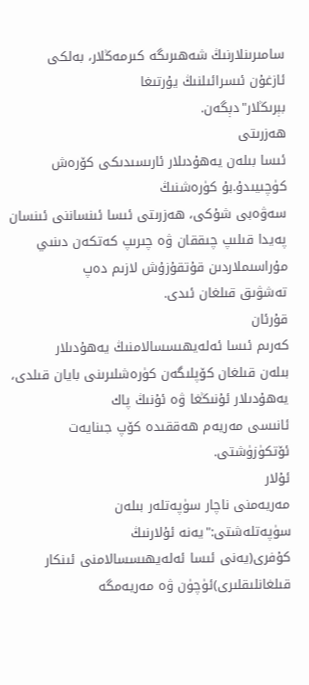سامىرىنلارنىڭ شەھىرىگە كىرمەڭلار، بەلكى
ئازغۇن ئىسرائىلنىڭ يۇرتىغا
بېرىڭلار"دېگەن.
ھەزرىتى
ئىسا بىلەن يەھۇدىلار ئارىسىدىكى كۆرەش
كۈچىيىدۇ.بۇ كۈرەشنىڭ
سەۋەبى شۇكى، ھەزرىتى ئىسا ئىنساننى ئىنسان
پەيدا قىلىپ چىققان ۋە چىرىپ كەتكەن دىنىي
مۇراسىملاردىن قۇتقۇزۇش لازىم دەپ
تەشۋىق قىلغان ئىدى.
قۇرئان
كەرىم ئىسا ئەلەيھىسسالامنىڭ يەھۇدىلار
بىلەن قىلغان كۆپلىگەن كۈرەشلىرىنى بايان قىلدى،
يەھۇدىلار ئۇنىڭغا ۋە ئۇنىڭ پاك
ئانىسى مەريەم ھەققىدە كۆپ جىنايەت
ئۆتكۈزۈشتى.
ئۇلار
مەريەمنى ناچار سۈپەتلەر بىلەن
سۈپەتلەشتى:"يەنە ئۇلارنىڭ
كۇفرى(يەنى ئىسا ئەلەيھىسسالامنى ئىنكار
قىلغانلىقلىرى)ئۈچۈن ۋە مەريەمگە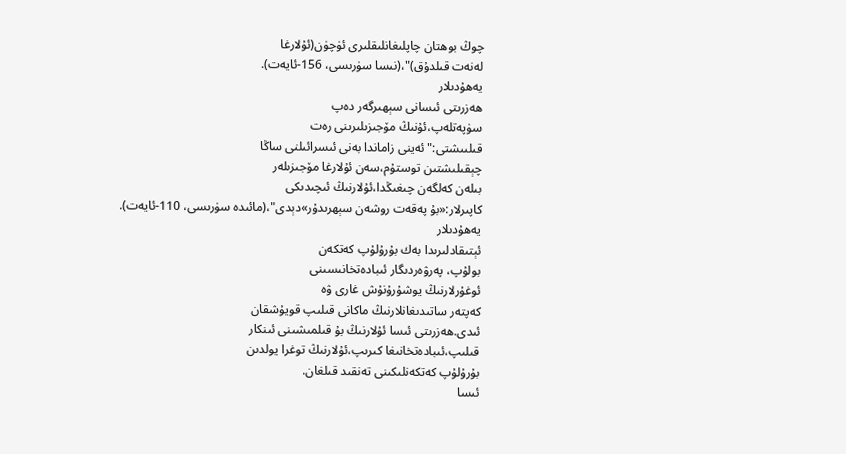چوڭ بوھتان چاپلىغانلىقلىرى ئۈچۈن(ئۇلارغا
لەنەت قىلدۇق)"،(نىسا سۈرىسى، 156-ئايەت).
يەھۇدىلار
ھەزرىتى ئىسانى سېھىرگەر دەپ
سۈپەتلەپ،ئۇنىڭ مۆجىزىلىرىنى رەت
قىلىىشتى:"ئەينى زاماندا بەنى ئىسرائىلنى ساڭا
چېقىلىشتىن توستۇم،سەن ئۇلارغا مۆجىزىلەر
بىلەن كەلگەن چىغىڭدا،ئۇلارنىڭ ئىچىدىكى
كاپىرلار:«بۇ پەقەت روشەن سېھرىدۇر»دېدى"،(مائىدە سۈرىسى، 110-ئايەت).
يەھۇدىلار
ئېتىقادلىرىدا بەك بۇرۇلۇپ كەتكەن
بولۇپ، پەرۋەردىگار ئىبادەتخانىسىنى
ئوغۇرلارنىڭ يوشۇرۇنۇش غارى ۋە
كەپتەر ساتىدىغانلارنىڭ ماكانى قىلىپ قويۇشقان
ئىدى.ھەزرىتى ئىسا ئۇلارنىڭ بۇ قىلمىشىنى ئىنكار
قىلىپ،ئىبادەتخانىغا كىرىپ،ئۇلارنىڭ توغرا يولدىن
بۇرۇلۇپ كەتكەنلىكىنى تەنقىد قىلغان.
ئىسا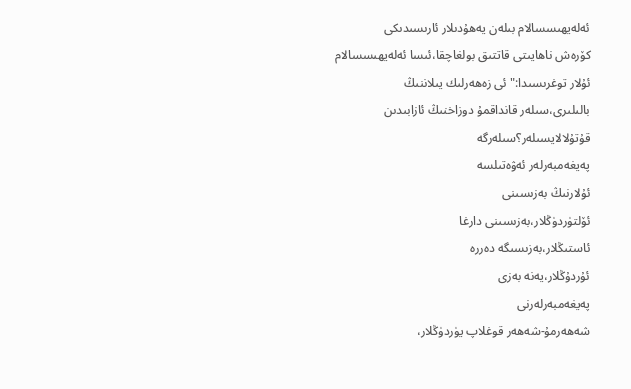ئەلەيھىسسالام بىلەن يەھۇدىلار ئارىسىدىكى
كۆرەش ناھايىتى قاتتىق بولغاچقا،ئىسا ئەلەيھىسسالام
ئۇلار توغرىسىدا:"ئى زەھەرلىك يىلاننىڭ
بالىلىرى،سىلەر قانداقمۇ دوزاخنىڭ ئازابىدىن
قۇتۇلالايسىلەر؟سىلەرگە
پەيغەمبەرلەر ئەۋەتىلسە
ئۇلارنىڭ بەزىسىنى
ئۆلتۈردۈڭلار،بەزىسىنى دارغا
ئاستىڭلار،بەزىسىگە دەررە
ئۇردۇڭلار،يەنە بەزى
پەيغەمبەرلەرنى
شەھەرمۇ-شەھەر قوغلاپ يۈردۈڭلار،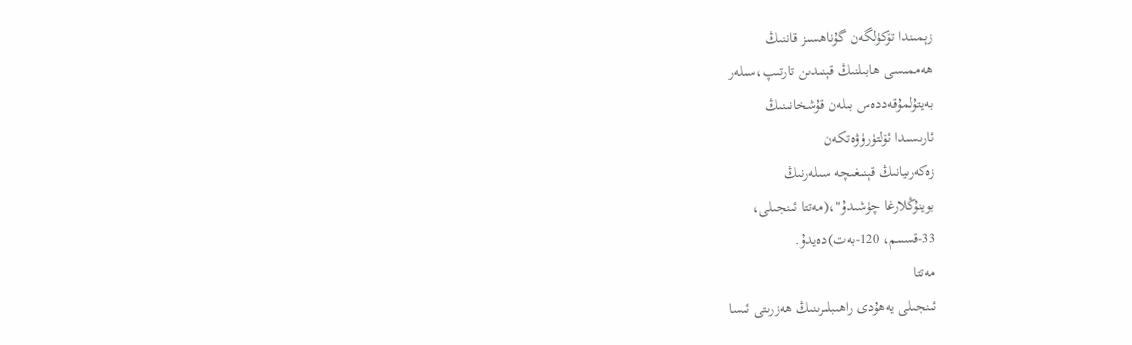زېمىندا تۆكۈلگەن گۇناھسىز قاننىڭ
ھەممىسى ھابىلنىڭ قېنىدىن تارتىپ،سىلەر
بەيتۇلمۇقەددەس بىلەن قۇشخانىنىڭ
ئارىسىدا ئۆلتۈرۈۋەتكەن
زەكەرىيانىڭ قېنىغىچە سىلەرنىڭ
بوينۇڭلارغا چۈشىدۇ"،(مەتتا ئىنجىلى،
33-قسىىم، 120-بەت)دەيدۇ.
مەتتا
ئىنجىلى يەھۇدى راھىبلىرىنىڭ ھەزرىتى ئىسا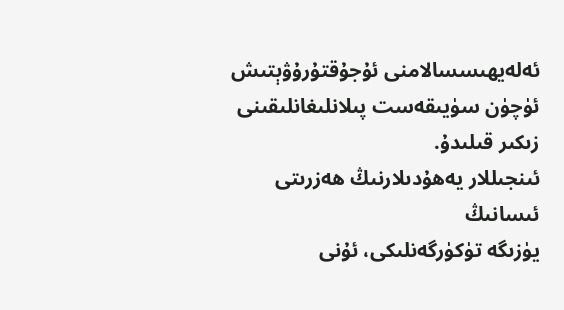ئەلەيھىسسالامنى ئۇجۇقتۇرۇۋېتىش
ئۈچۈن سۈيىقەست پىلانلىغانلىقىنى زىكىر قىلىدۇ.
ئىنجىللار يەھۇدىلارنىڭ ھەزرىتى ئىسانىڭ
يۈزىگە تۈكۈرگەنلىكى، ئۇنى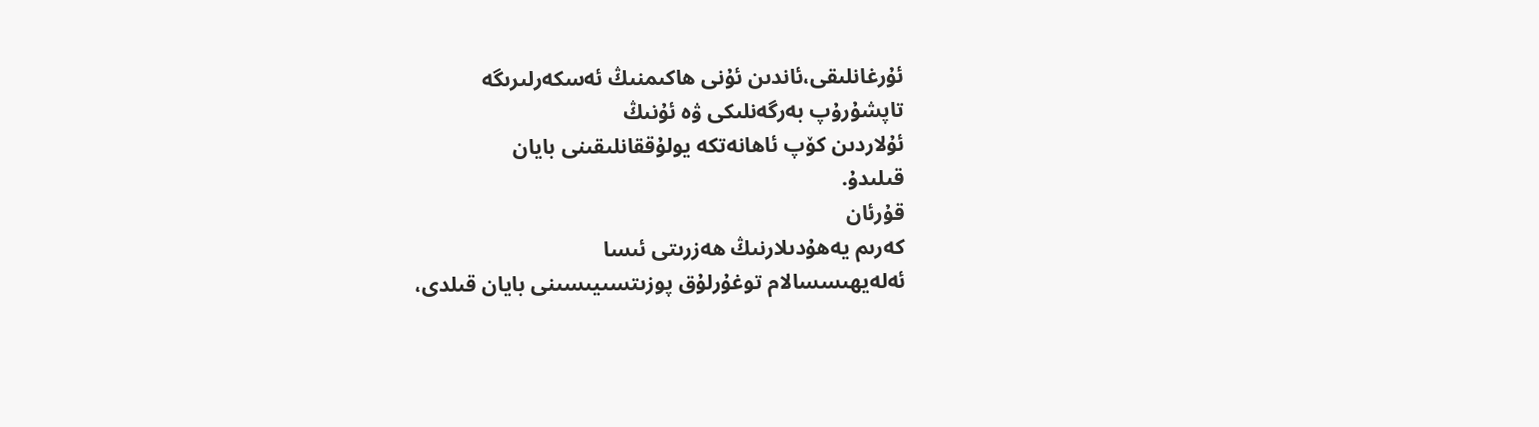ئۇرغانلىقى،ئاندىن ئۇنى ھاكىمنىڭ ئەسكەرلىرىگە
تاپشۇرۇپ بەرگەنلىكى ۋە ئۇنىڭ
ئۇلاردىن كۆپ ئاھانەتكە يولۇققانلىقىنى بايان
قىلىدۇ.
قۇرئان
كەرىم يەھۇدىلارنىڭ ھەزرىتى ئىسا
ئەلەيھىسسالام توغۇرلۇق پوزىتسىيىسىنى بايان قىلدى،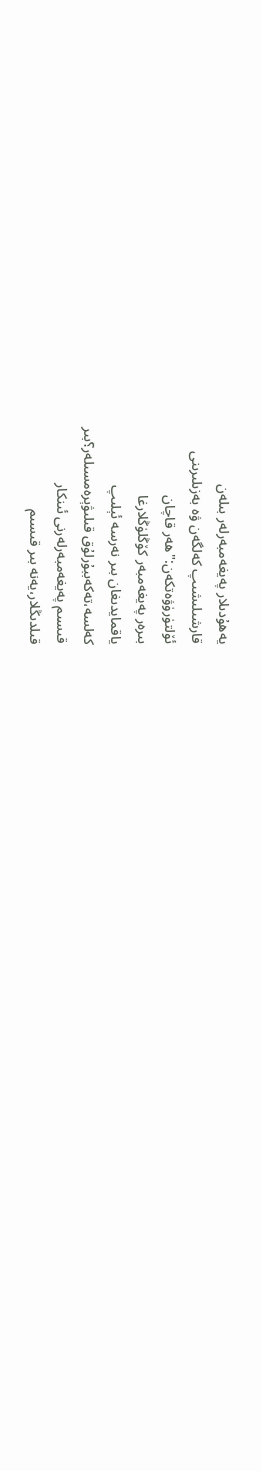يەھۇدىلار پەيغەمبەرلەر بىلەن
قارشىلىشىپ كەلگەن ۋە بەزىلىرىنى
ئۆلتۈرۈۋەتكەن:"ھەر قاچان
بىرەر پەيغەمبەر كۆڭلۈڭلارغا
ياقمايدىغان بىر نەرسە ئېلىپ
كەلسە،تەكەببۇرلۇق قىلىۋېرەمسىلەر؟بىر
قىسىم پەيغەمبەرلەرنى ئىنكار
قىلدىڭلار،يەنە بىر قىسىم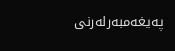پەيغەمبەرلەرنى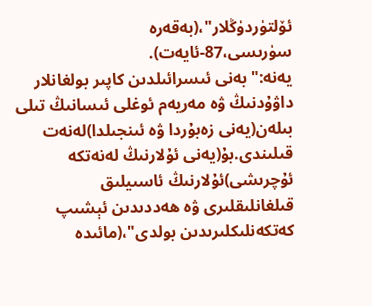ئۆلتۈردۈڭلار"،(بەقەرە
سۈرىسى،87-ئايەت).
يەنە:"بەنى ئىسرائىلدىن كاپىر بولغانلار داۋۇدنىڭ ۋە مەريەم ئوغلى ئىسانىڭ تىلى بىلەن(يەنى زەبۇردا ۋە ئىنجىلدا)لەنەت قىلىندى.بۇ(يەنى ئۇلارنىڭ لەنەتكە ئۇچرىشى)ئۇلارنىڭ ئاسىيلىق قىلغانلىقلىرى ۋە ھەددىدىن ئېشىپ كەتكەنلىكلىرىدىن بولدى"،(مائىدە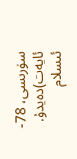سۈرىسى، 78-ئايەت)دەيدۇ.
ئىسلام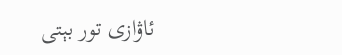ئاۋازى تور بېتى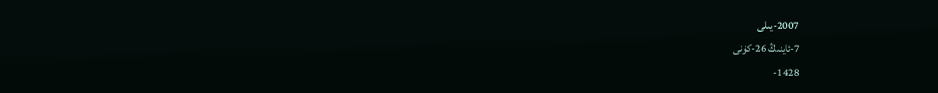2007-يىلى
7-ئاينىڭ 26-كۈنى
1428-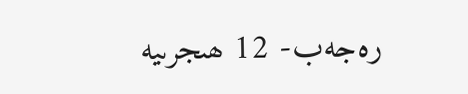رەجەب- 12 ھىجرىيە